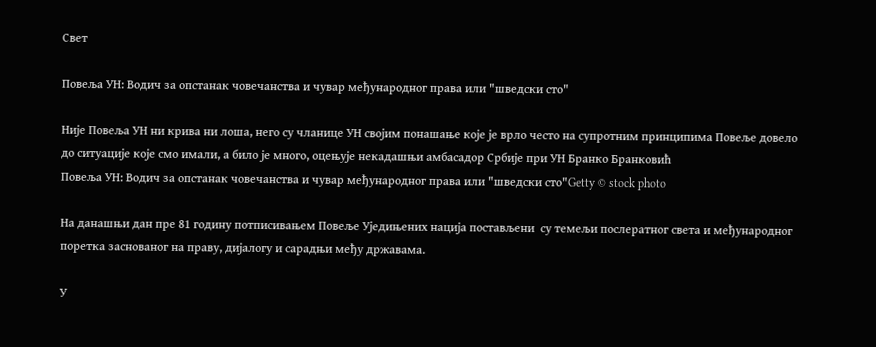Свет

Повеља УН: Водич за опстанак човечанства и чувар међународног права или "шведски сто"

Није Повеља УН ни крива ни лоша, него су чланице УН својим понашање које је врло често на супротним принципима Повеље довело до ситуације које смо имали, а било је много, оцењује некадашњи амбасадор Србије при УН Бранко Бранковић
Повеља УН: Водич за опстанак човечанства и чувар међународног права или "шведски сто"Getty © stock photo

На данашњи дан пре 81 годину потписивањем Повеље Уједињених нација постављени  су темељи послератног света и међународног поретка заснованог на праву, дијалогу и сарадњи међу државама.

У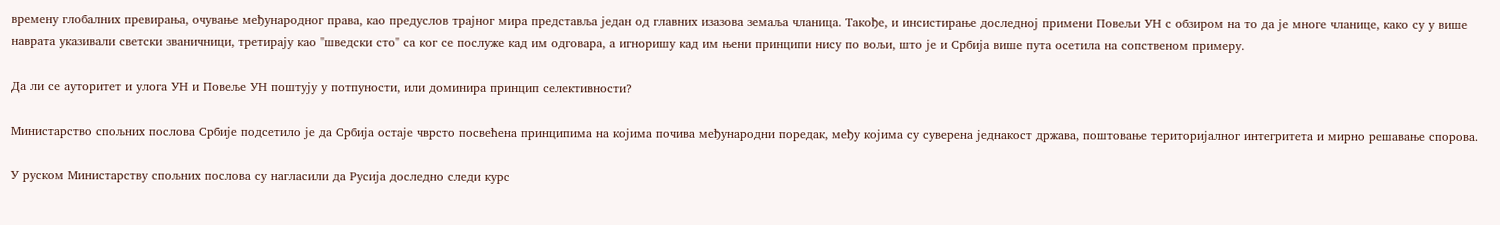времену глобалних превирања, очување међународног права, као предуслов трајног мира представља један од главних изазова земаља чланица. Такође, и инсистирање доследној примени Повељи УН с обзиром на то да је многе чланице, како су у више наврата указивали светски званичници, третирају као "шведски сто" са ког се послуже кад им одговара, а игноришу кад им њени принципи нису по вољи, што је и Србија више пута осетила на сопственом примеру.

Да ли се ауторитет и улога УН и Повеље УН поштују у потпуности, или доминира принцип селективности?

Министарство спољних послова Србије подсетило је да Србија остаје чврсто посвећена принципима на којима почива међународни поредак, међу којима су суверена једнакост држава, поштовање територијалног интегритета и мирно решавање спорова.

У руском Министарству спољних послова су нагласили да Русија доследно следи курс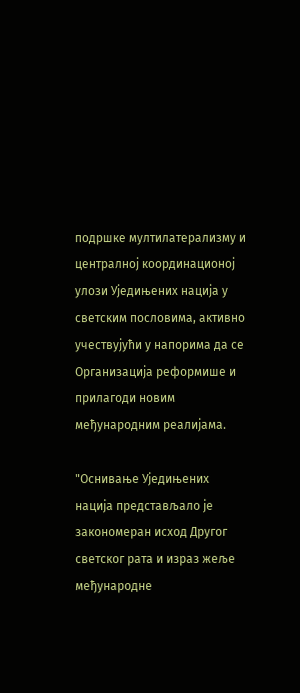подршке мултилатерализму и централној координационој улози Уједињених нација у светским пословима, активно учествујући у напорима да се Организација реформише и прилагоди новим међународним реалијама.

"Оснивање Уједињених нација представљало је закономеран исход Другог светског рата и израз жеље међународне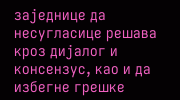заједнице да несугласице решава кроз дијалог и консензус, као и да избегне грешке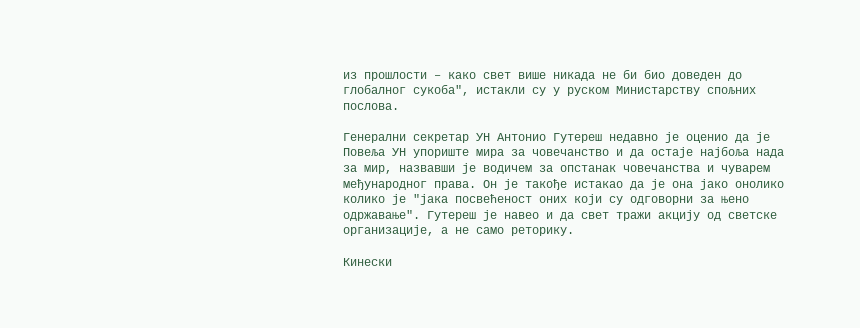из прошлости – како свет више никада не би био доведен до глобалног сукоба", истакли су у руском Министарству спољних послова.

Генерални секретар УН Антонио Гутереш недавно је оценио да је Повеља УН упориште мира за човечанство и да остаје најбоља нада за мир, назвавши је водичем за опстанак човечанства и чуварем међународног права. Он је такође истакао да је она јако онолико колико је "јака посвећеност оних који су одговорни за њено одржавање". Гутереш је навео и да свет тражи акцију од светске организације, а не само реторику.

Кинески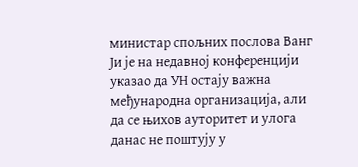министар спољних послова Ванг Ји је на недавној конференцији указао да УН остају важна међународна организација, али да се њихов ауторитет и улога данас не поштују у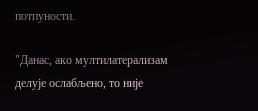потпуности.

"Данас, ако мултилатерализам делује ослабљено, то није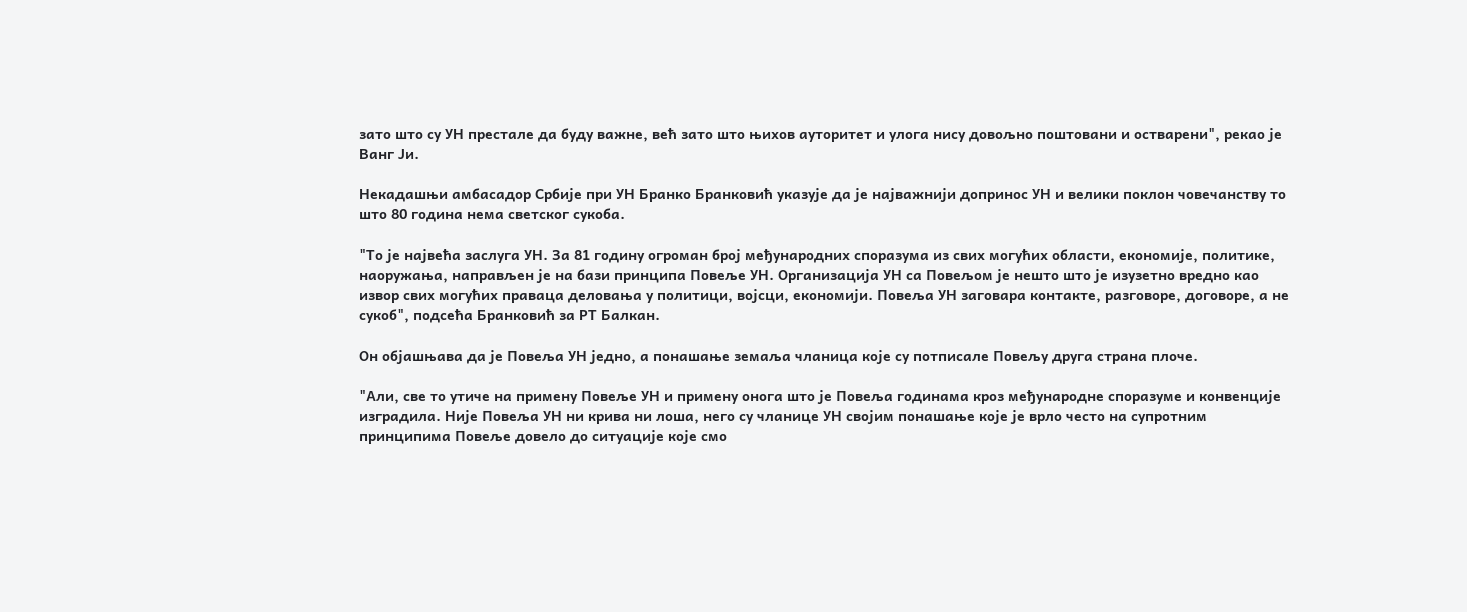зато што су УН престале да буду важне, већ зато што њихов ауторитет и улога нису довољно поштовани и остварени", рекао је Ванг Ји.

Некадашњи амбасадор Србије при УН Бранко Бранковић указује да је најважнији допринос УН и велики поклон човечанству то што 80 година нема светског сукоба.

"То је највећа заслуга УН. За 81 годину огроман број међународних споразума из свих могућих области, економије, политике, наоружања, направљен је на бази принципа Повеље УН. Организација УН са Повељом је нешто што је изузетно вредно као извор свих могућих праваца деловања у политици, војсци, економији. Повеља УН заговара контакте, разговоре, договоре, а не сукоб", подсећа Бранковић за РТ Балкан.

Он објашњава да је Повеља УН једно, а понашање земаља чланица које су потписале Повељу друга страна плоче.

"Али, све то утиче на примену Повеље УН и примену онога што је Повеља годинама кроз међународне споразуме и конвенције изградила. Није Повеља УН ни крива ни лоша, него су чланице УН својим понашање које је врло често на супротним принципима Повеље довело до ситуације које смо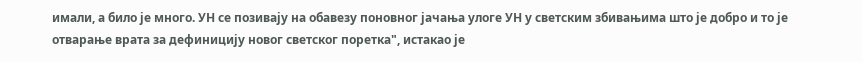имали, а било је много. УН се позивају на обавезу поновног јачања улоге УН у светским збивањима што је добро и то је отварање врата за дефиницију новог светског поретка", истакао је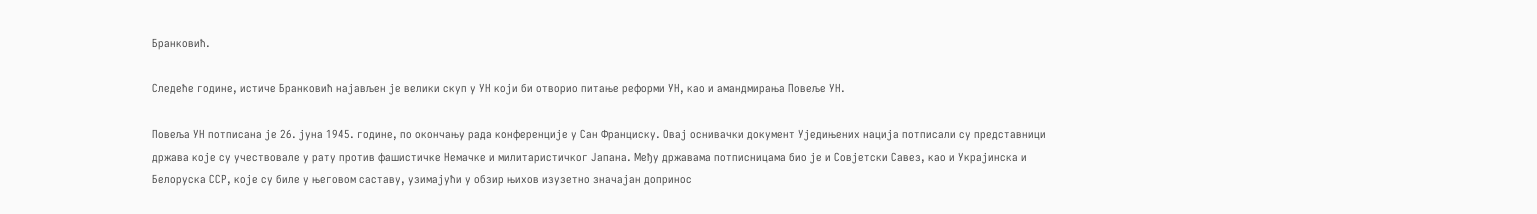Бранковић.

Следеће године, истиче Бранковић најављен је велики скуп у УН који би отворио питање реформи УН, као и амандмирања Повеље УН.

Повеља УН потписана је 26. јуна 1945. године, по окончању рада конференције у Сан Франциску. Овај оснивачки документ Уједињених нација потписали су представници држава које су учествовале у рату против фашистичке Немачке и милитаристичког Јапана. Међу државама потписницама био је и Совјетски Савез, као и Украјинска и Белоруска ССР, које су биле у његовом саставу, узимајући у обзир њихов изузетно значајан допринос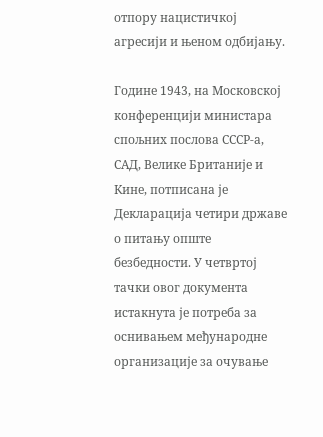отпору нацистичкој агресији и њеном одбијању.

Године 1943, на Московској конференцији министара спољних послова СССР-а, САД, Велике Британије и Кине, потписана је Декларација четири државе о питању опште безбедности. У четвртој тачки овог документа истакнута је потреба за оснивањем међународне организације за очување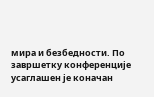мира и безбедности. По завршетку конференције усаглашен је коначан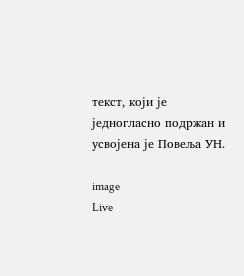текст, који је једногласно подржан и усвојена је Повеља УН.

image
Live